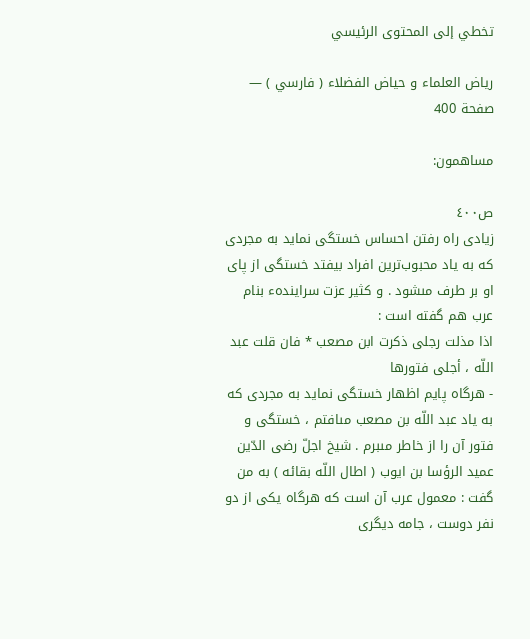تخطي إلى المحتوى الرئيسي

رياض العلماء و حياض الفضلاء ( فارسي ) — صفحة 400

مساهمون:

ص٤٠٠
زيادى راه رفتن احساس خستگى نمايد به مجردى كه به ياد محبوب‌ترين افراد بيفتد خستگى از پاى او بر طرف مىشود . و كثير عزت سرايندهء بنام عرب هم گفته است :
اذا مذلت رجلى ذكرت ابن مصعب * فان قلت عبد اللّه ، أجلى فتورها
- هرگاه پايم اظهار خستگى نمايد به مجردى كه به ياد عبد اللّه بن مصعب مىافتم ، خستگى و فتور آن را از خاطر مىبرم . شيخ اجلّ رضى الدّين عميد الرؤسا بن ايوب ( اطال اللّه بقائه ) به من گفت : معمول عرب آن است كه هرگاه يكى از دو نفر دوست ، جامه ديگرى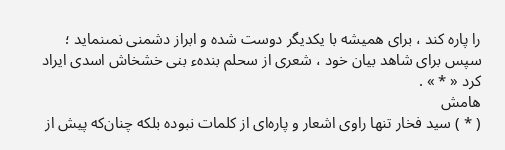را پاره كند ، براى هميشه با يكديگر دوست شده و ابراز دشمنى نمىنمايد ؛ سپس براى شاهد بيان خود ، شعرى از سحلم بندهء بنى خشخاش اسدى ايراد كرد « * » .
هامش
( * ) سيد فخار تنها راوى اشعار و پاره‌اى از كلمات نبوده بلكه چنان‌كه پيش از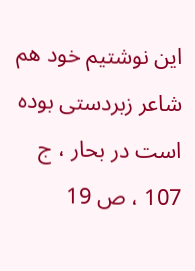اين نوشتيم خود هم شاعر زبردستى بوده است در بحار ، ج 107 ، ص 19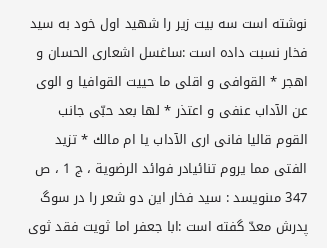نوشته است سه بيت زير را شهيد اول خود به سيد فخار نسبت داده است :ساغسل اشعارى الحسان و اهجر * القوافى و اقلى ما حييت القوافيا و الوى عن الآداب عنفى و اعتذر * لها بعد حبّى جانب القوم قاليا فانى ارى الآداب يا ام مالك * تزيد الفتى مما يروم تنائيادر فوائد الرضوية ، ج 1 ، ص 347 مىنويسد : سيد فخار اين دو شعر را در سوگ پدرش معدّ گفته است :ابا جعفر اما ثويت فقد ثوى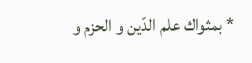* بمثواك علم الدّين و الحزم و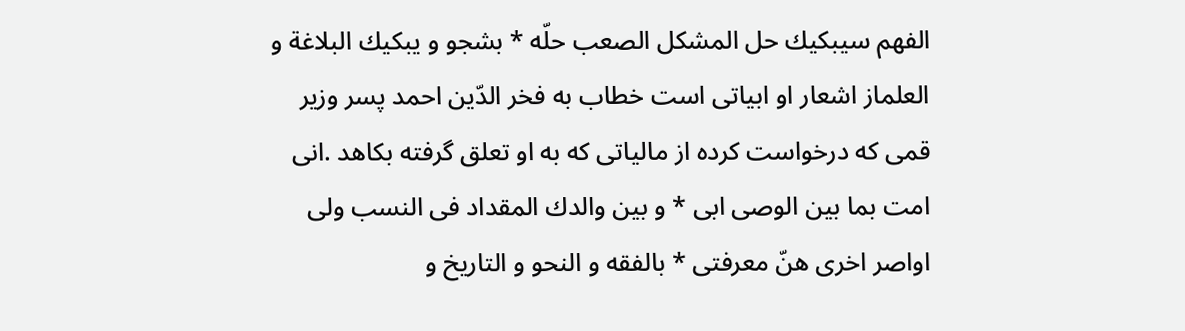الفهم سيبكيك حل المشكل الصعب حلّه * بشجو و يبكيك البلاغة و العلماز اشعار او ابياتى است خطاب به فخر الدّين احمد پسر وزير قمى كه درخواست كرده از مالياتى كه به او تعلق گرفته بكاهد .انى امت بما بين الوصى ابى * و بين والدك المقداد فى النسب ولى اواصر اخرى هنّ معرفتى * بالفقه و النحو و التاريخ و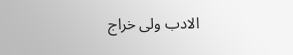الادب ولى خراج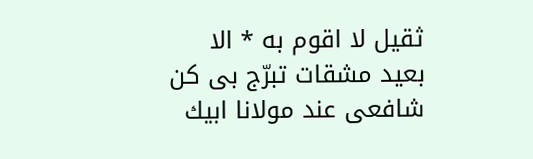ثقيل لا اقوم به * الا بعيد مشقات تبرّج بى كن شافعى عند مولانا ابيك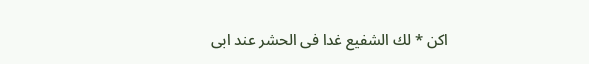اكن * لك الشفيع غدا فى الحشر عند ابى